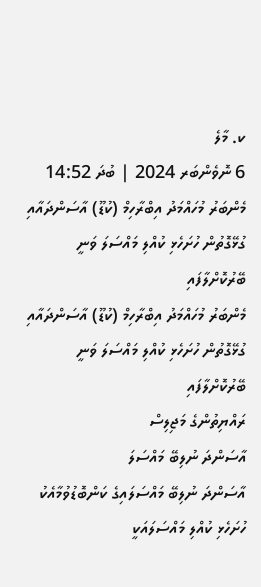ކ. މާލެ
6 ނޮވެންބަރ 2024 | ބުދަ 14:52
މެންބަރު މުހައްމަދު އިބްރާހިމް (ކުޑޫ) އާސަންދައާއި ގުޅޭގޮތުން ހުށަހެޅި ކުއްލި މައްސަލަ ވަނީ ބޭރުކޮށްލާފައި
މެންބަރު މުހައްމަދު އިބްރާހިމް (ކުޑޫ) އާސަންދައާއި ގުޅޭގޮތުން ހުށަހެޅި ކުއްލި މައްސަލަ ވަނީ ބޭރުކޮށްލާފައި
ރައްޔިތުންގެ މަޖިލިސް
އާސަންދަ ނުލިބޭ މައްސަލަ
އާސަންދަ ނުލިބޭ މައްސަލައިގެ ކަންބޮޑުވުމާއެކު ހުށަހެޅި ކުއްލި މައްސަލައަކީ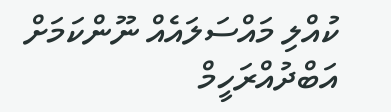ކުއްލި މައްސަލައެއް ނޫންކަމަށް އަބްދުއްރަހީމް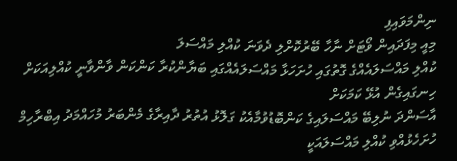ނިންމަވައިފި
މިއީ މިފަދައިން ވޯޓަށް ނާހާ ބޭރުކޮށްލި ދެވަނަ ކުއްލި މައްސަލަ
ކުއްލި މައްސަލައެއްގެ ގޮތުގައި ހުށަހަޅާ މައްސަލައެއްގައި ބަޔާންކުރާ ކަންކަން ވާންވާނީ ކުއްލިއަކަށް ހިނގައިގެން އުޅޭ ކަމަކަށް
އާސަންދަ ނުލިބޭ މައްސަލައިގެ ކަންބޮޑުވުމާއެކު ގަލޮޅު އުތުރު ދާއިރާގެ މެންބަރު މުހައްމަދު އިބްރާހިމް ހުށަހެޅުއްވި ކުއްލި މައްސަލައަކީ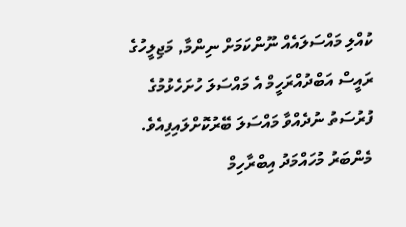ކުއްލި މައްސަލައެއް ނޫންކަމަށް ނިންމާ, މަޖިލީހުގެ ރައީސް އަބްދުއްރަހީމް އެ މައްސަލަ ހުށަހެޅުމުގެ ފުރުސަތު ނުދެއްވާ މައްސަލަ ބޭރުކޮށްލައިފިއެވެ.
މެންބަރު މުހައްމަދު އިބްރާހިމް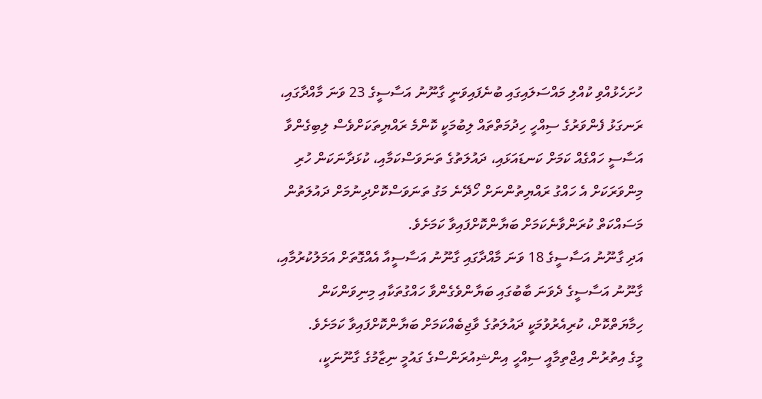ހުށަހެޅުއްވި ކުއްލި މައްސަލައިގައި ބުނެފައިވަނީ ގާނޫނު އަސާސީގެ 23 ވަނަ މާއްދާގައި، ރަނގަޅު ފެންވަރުގެ ސިއްހީ ހިދުމަތްތައް ލިބުމަކީ ކޮންމެ ރައްޔިތަކަށްވެސް ލިބިގެންވާ އަސާސީ ހައްގެއް ކަމަށް ކަނޑައަޅައި، ދައުލަތުގެ ތަނަވަސްކަމާއި، ކުޅަދާނަކަން ހުރި މިންވަރަކަށް އެ ހައްގު ރައްޔިތުންނަށް ހޯދޭނެ މަގު ތަނަވަސްކޮށްދިނުމަށް ދައުލަތުން މަސައްކަތް ކުރަންވާނެކަމަށް ބަޔާންކޮށްފައިވާ ކަމަށެވެ.
އަދި ގާނޫނު އަސާސީގެ 18 ވަނަ މާއްދާގައި ގާނޫނު އަސާސީއާ އެއްގޮތަށް އަމަލުކުރުމާއި، ގާނޫނު އަސާސީގެ ދެވަނަ ބާބުގައި ބަޔާންވެގެންވާ ހައްގުތަކާއި މިނިވަންކަން ހިމާޔަތްކޮށް، ކުރިއެރުވުމަކީ ދައުލަތުގެ ވާޖިބެއްކަމަށް ބަޔާންކޮށްފައިވާ ކަމަށެވެ.
މީގެ އިތުރުން އިޖްތިމާއީ ސިއްހީ އިންޝިއުރަންސްގެ ގައުމީ ނިޒާމުގެ ގާނޫނަކީ،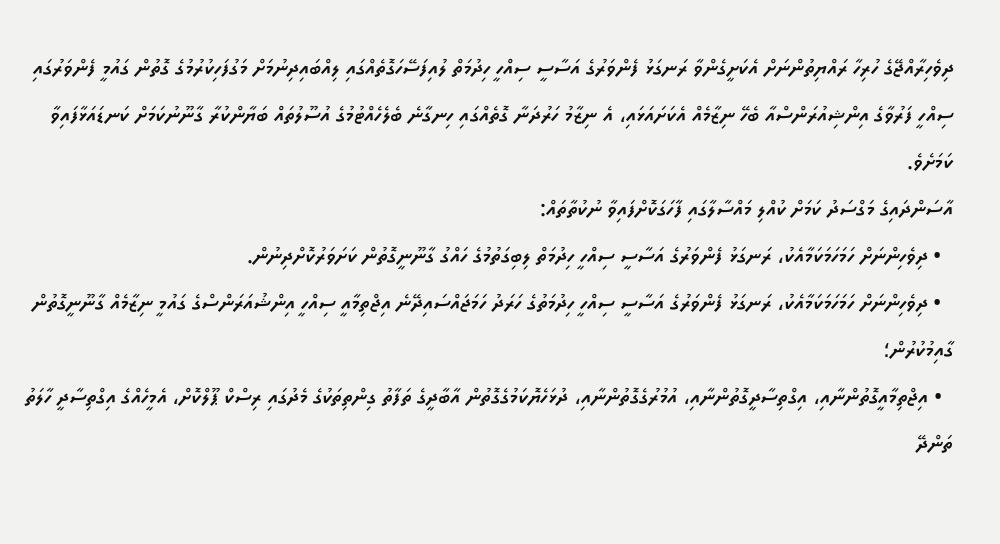ދިވެހިރާއްޖޭގެ ހުރިހާ ރައްޔިތުންނަށް އެކަށީގެންވާ ރަނގަޅު ފެންވަރުގެ އަސާސީ ސިއްހީ ހިދުމަތް ލުއިފަސޭހަގޮތެއްގައި ލިއްބައިދިނުމަށް މަގުފަހިކުރުމުގެ ގޮތުން ގައުމީ ފެންވަރުގައި ސިއްހީ ފަރުވާގެ އިންޝިއުރަންސްއާ ބެހޭ ނިޒާމެއް އެކަށައަޅައި، އެ ނިޒާމު ހަރުދަނާ ގޮތެއްގައި ހިނގާނެ ބެލެހެއްޓުމުގެ އުސޫލުތައް ބަޔާންކުރާ ގާނޫނުކަމަށް ކަނޑައަޅާފައިވާ ކަމަށެވެ.
އާސަންދައިގެ މަގްސަދު ކަމަށް ކުއްލި މައްސާލާގައި ފާހަގަކޮށްފައިވާ ނުކުތާތައް:
  • ދިވެހިންނަށް ހަމަހަމަކަމާއެކު، ރަނގަޅު ފެންވަރުގެ އަސާސީ ސިއްހީ ހިދުމަތް ލިބިގަތުމުގެ ހައްގު ގާނޫނީގޮތުން ކަށަވަރުކޮށްދިނުން.
  • ދިވެހިންނަށް ހަމަހަމަކަމާއެކު، ރަނގަޅު ފެންވަރުގެ އަސާސީ ސިއްހީ ހިދުމަތުގެ ހަރަދު ހަމަޖައްސައިދޭނެ އިޖްތިމާއީ ސިއްހީ އިންޝުއަރަންސްގެ ގައުމީ ނިޒާމެއް ގާނޫނީގޮތުން ގާއިމުކުރުން؛
  • އިޖްތިމާއީގޮތުންނާއި، އިގްތިސާދީގޮތުންނާއި، އުމުރުގެގޮތުންނާއި، ދުޅަހެޔޮކަމުގެގޮތުން އާބާދީގެ ތަފާތު ގިންތިތަކުގެ މެދުގައި ރިސްކް ޕޫލްކޮށް، އެމީހެއްގެ އިގްތިސާދީ ހާލަތު ތަންދޭ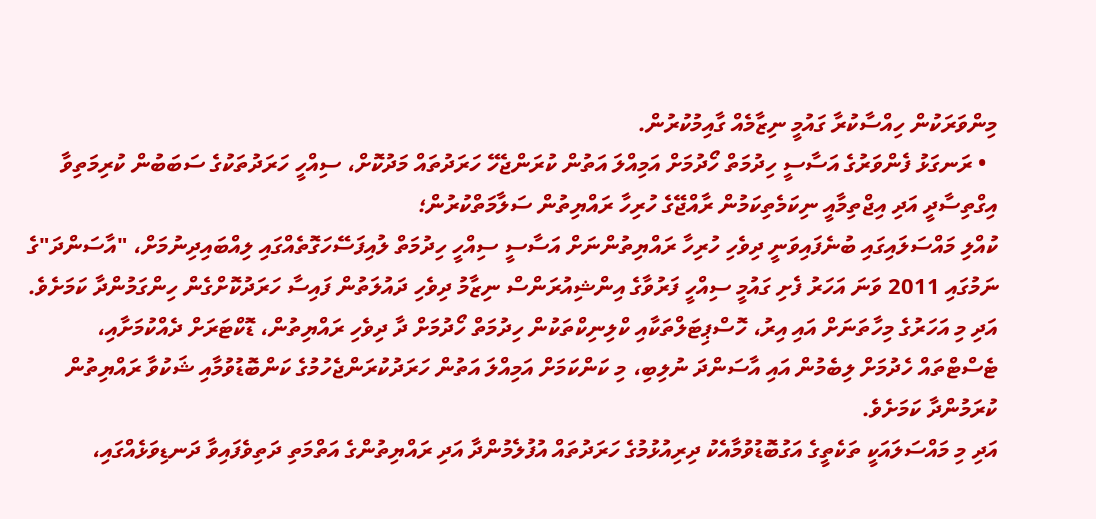މިންވަރަކުން ހިއްސާކުރާ ގައުމީ ނިޒާމެއް ގާއިމުކުރުން.
  • ރަނގަޅު ފެންވަރުގެ އަސާސީ ހިދުމަތް ހޯދުމަށް އަމިއްލަ އަތުން ކުރަންޖެހޭ ހަރަދުތައް މަދުކޮށް، ސިއްހީ ހަރަދުތަކުގެ ސަބަބުން ކުރިމަތިވާ އިގްތިސާދީ އަދި އިޖްތިމާއީ ނިކަމެތިކަމުން ރާއްޖޭގެ ހުރިހާ ރައްޔިތުން ސަލާމަތްކުރުން؛
ކުއްލި މައްސަލައިގައި ބުނެފައިވަނީ ދިވެހި ހުރިހާ ރައްޔިތުންނަށް އަސާސީ ސިއްހީ ހިދުމަތް ލުއިފަސޭހަގޮތެއްގައި ލިއްބައިދިނުމަށް، "އާސަންދަ"ގެ ނަމުގައި 2011 ވަނަ އަހަރު ފެށި ގައުމީ ސިއްހީ ފަރުވާގެ އިންޝިއުރަންސް ނިޒާމު ދިވެހި ދައުލަތުން ފައިސާ ހަރަދުކޮށްގެން ހިންގަމުންދާ ކަމަށެވެ. އަދި މި އަހަރުގެ މިހާތަނަށް އައި އިރު، ހޮސްޕިޓަލްތަކާއި ކްލިނިކްތަކުން ހިދުމަތް ހޯދުމަށް ދާ ދިވެހި ރައްޔިތުން، ޑޮކްޓަރަށް ދެއްކުމަށާއި، ޓެސްޓްތައް ހެދުމަށް ލިބެމުން އައި އާސަންދަ ނުލިބި، މި ކަންކަމަށް އަމިއްލަ އަތުން ހަރަދުކުރަންޖެހުމުގެ ކަންބޮޑުވުމާއި ޝަކުވާ ރައްޔިތުން ކުރަމުންދާ ކަމަށެވެ.
އަދި މި މައްސަލައަކީ ތަކެތީގެ އަގުބޮޑުވުމާއެކު ދިރިއުޅުމުގެ ހަރަދުތައް އުފުލެމުންދާ އަދި ރައްޔިތުންގެ އަތްމަތި ދަތިވެފައިވާ ދަނޑިވަޅެއްގައި،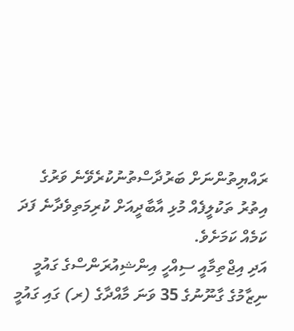ރައްޔިތުންނަށް ބަރުދާސްތުނުކުރެވޭނެ ވަރުގެ އިތުރު ތަކުލީފެއް މުޅި އާބާދީއަށް ކުރިމަތިވެދާނެ ފަދަ ކަމެއް ކަމަށެވެ.
އަދި އިޖްތިމާއީ ސިއްހީ އިންޝިއުރަންސްގެ ގައުމީ ނިޒާމުގެ ގާނޫނުގެ 35 ވަނަ މާއްދާގެ (ރ) ގައި ގައުމީ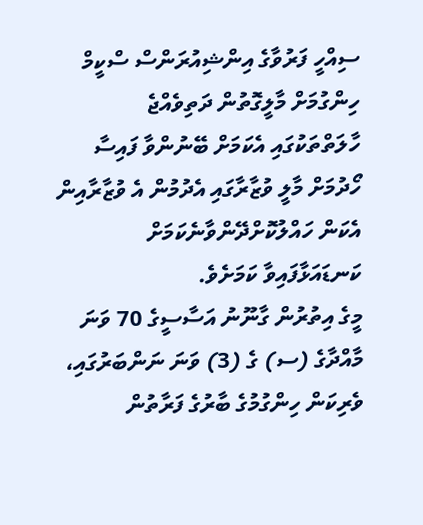ސިއްހީ ފަރުވާގެ އިންޝިއުރަންސް ސްކީމް ހިންގުމަށް މާލީގޮތުން ދަތިވެއްޖެ ހާލަތްތަކުގައި އެކަމަށް ބޭނުންވާ ފައިސާ ހޯދުމަށް މާލީ ވުޒާރާގައި އެދުމުން އެ ވުޒާރާއިން އެކަން ހައްލުކޮށްދޭންވާނެކަމަށް ކަނޑައަޅާފައިވާ ކަމަށެވެ.
މީގެ އިތުރުން ގާނޫނު އަސާސީގެ 70 ވަނަ މާއްދާގެ (ސ) ގެ (3) ވަނަ ނަންބަރުގައި، ވެރިކަން ހިންގުމުގެ ބާރުގެ ފަރާތުން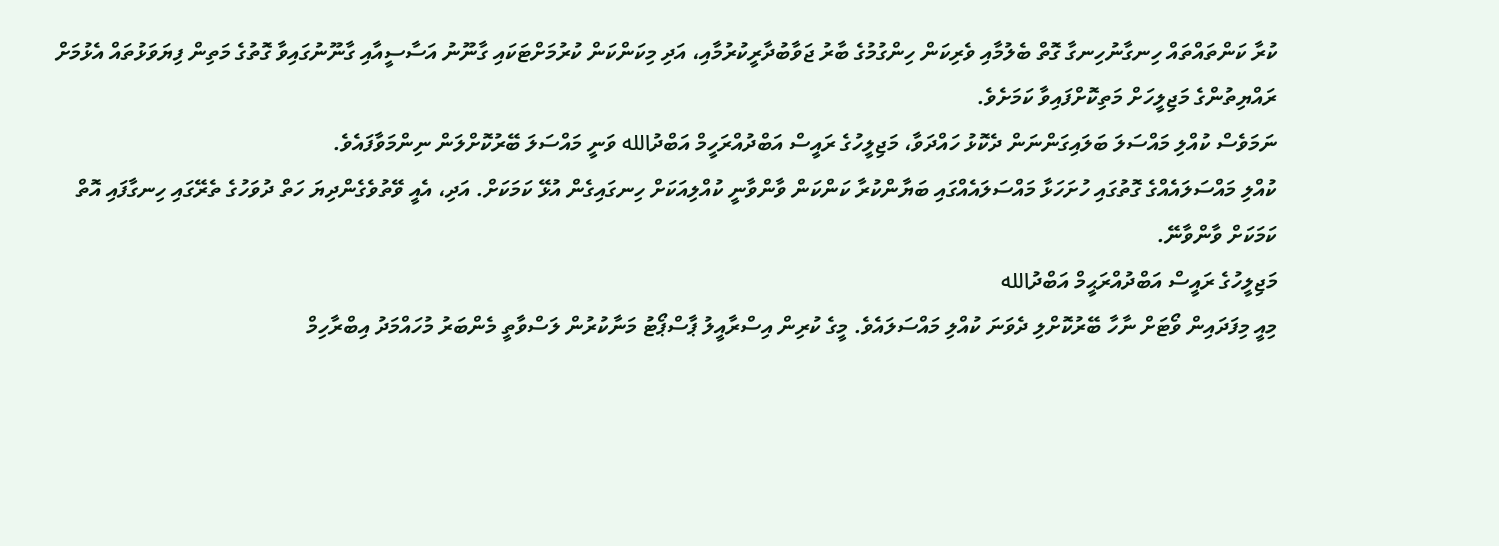ކުރާ ކަންތައްތައް ހިނގާނުހިނގާ ގޮތް ބެލުމާއި ވެރިކަން ހިންގުމުގެ ބާރު ޖަވާބުދާރީކުރުމާއި، އަދި މިކަންކަން ކުރުމަށްޓަކައި ގާނޫނު އަސާސީއާއި ގާނޫނުގައިވާ ގޮތުގެ މަތިން ފިޔަވަޅުތައް އެޅުމަށް ރައްޔިތުންގެ މަޖިލީހަށް މަތިކޮށްފައިވާ ކަމަށެވެ.
ނަމަވެސް ކުއްލި މައްސަލަ ބަލައިގަންނަން ދެކޮޅު ހައްދަވާ، މަޖިލީހުގެ ރައީސް އަބްދުއްރަހީމް އަބްދުالله ވަނީ މައްސަލަ ބޭރުކޮށްލަން ނިންމަވާފައެވެ.
ކުއްލި މައްސަލައެއްގެ ގޮތުގައި ހުށަހަޅާ މައްސަލައެއްގައި ބަޔާންކުރާ ކަންކަން ވާންވާނީ ކުއްލިއަކަށް ހިނގައިގެން އުޅޭ ކަމަކަށް. އަދި، އެއީ ވޭތުވެގެންދިޔަ ހަތް ދުވަހުގެ ތެރޭގައި ހިނގާފައި އޮތް ކަމަކަށް ވާންވާނޭ.
މަޖިލީހުގެ ރައީސް އަބްދުއްރަޙީމް އަބްދުالله
މިއީ މިފަދައިން ވޯޓަށް ނާހާ ބޭރުކޮށްލި ދެވަނަ ކުއްލި މައްސަލައެވެ. މީގެ ކުރިން އިސްރާއީލު ޕާސްޕޯޓު މަނާކުރުން ލަސްވާތީ މެންބަރު މުހައްމަދު އިބްރާހިމް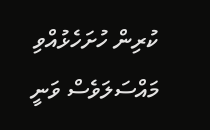ކުރިން ހުށަހެޅުއްވި މައްސަލަވެސް ވަނީ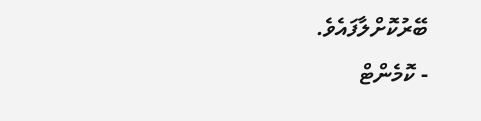ބޭރުކޮށްލާފައެވެ.
- ކޮމެންޓް